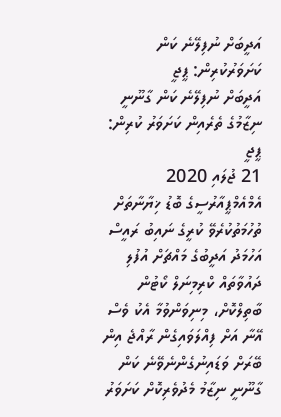އަދީބަށް ނުފިލޭނެ ކަން ކަށަވަރުކުރިން: ޕީޖީ
އަދީބަށް ނުފިލޭނެ ކަން ގާނޫނީ ނިޒާމުގެ ތެރެއިން ކަށަވަރު ކުރިން: ޕީޖީ
21 ޖުލައި 2020
އެމްއެމްޕީއާރުސީގެ ބޮޑު ޚިޔާނާތަށް ތުހުމަތުކުރެވޭ ކުރީގެ ނައިބު ރައީސް އަހުމަދު އަދީބުގެ މައްޗަށް އުފުލި ދައުވާތައް ކްރިމިނަލް ކޯޓުން ބާތިލްކޮށް، މިނިވަންވުމާ އެކު ވެސް އޭނާ އަށް ފިއްލަވައިގެން ރާއްޖެ އިން ބޭރަށް ވަޑައިނުގެންނެވޭނެ ކަން ގާނޫނީ ނިޒާމު މެދުވެރިކޮށް ކަށަވަރު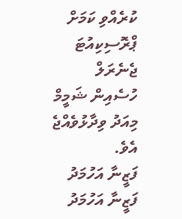ކުރެއްވި ކަމަށް ޕްރޮސިކިއުޓަ ޖެނެރަލް ހުސެއިން ޝަމީމް މިއަދު ވިދާޅުވެއްޖެ އެވެ.
ފަޒީނާ އަހުމަދު ފަޒީނާ އަހުމަދު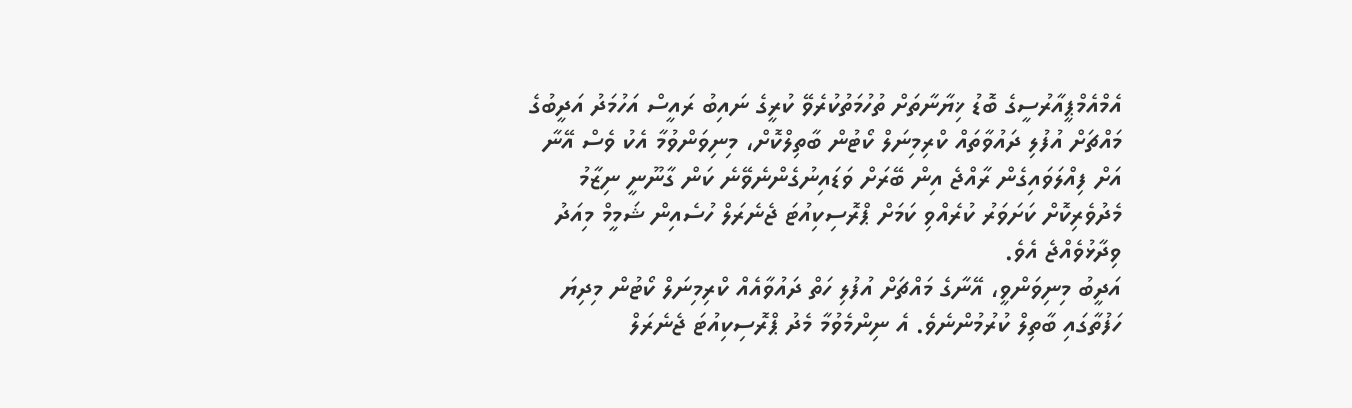އެމްއެމްޕީއާރުސީގެ ބޮޑު ޚިޔާނާތަށް ތުހުމަތުކުރެވޭ ކުރީގެ ނައިބު ރައީސް އަހުމަދު އަދީބުގެ މައްޗަށް އުފުލި ދައުވާތައް ކްރިމިނަލް ކޯޓުން ބާތިލްކޮށް، މިނިވަންވުމާ އެކު ވެސް އޭނާ އަށް ފިއްލަވައިގެން ރާއްޖެ އިން ބޭރަށް ވަޑައިނުގެންނެވޭނެ ކަން ގާނޫނީ ނިޒާމު މެދުވެރިކޮށް ކަށަވަރު ކުރެއްވި ކަމަށް ޕްރޮސިކިއުޓަ ޖެނެރަލް ހުސެއިން ޝަމީމް މިއަދު ވިދާޅުވެއްޖެ އެވެ.
އަދީބު މިނިވަންވީ، އޭނާގެ މައްޗަށް އުފުލި ހަތް ދައުވާއެއް ކްރިމިނަލް ކޯޓުން މިދިޔަ ހަފުތާގައި ބާތިލް ކުރުމުންނެވެ. އެ ނިންމެވުމާ މެދު ޕްރޮސިކިއުޓަ ޖެނެރަލް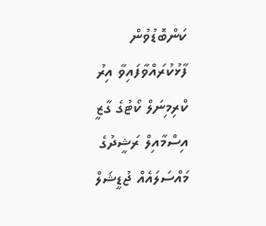ކަންބޮޑުވުން ފާޅުކުރައްވާފައިވާ އިރު ކްރިމިނަލް ކޯޓުގެ ގާޒީ އިސްމާއިލް ރަޝީދުގެ މައްސަލައެއް ޖުޑީޝަލް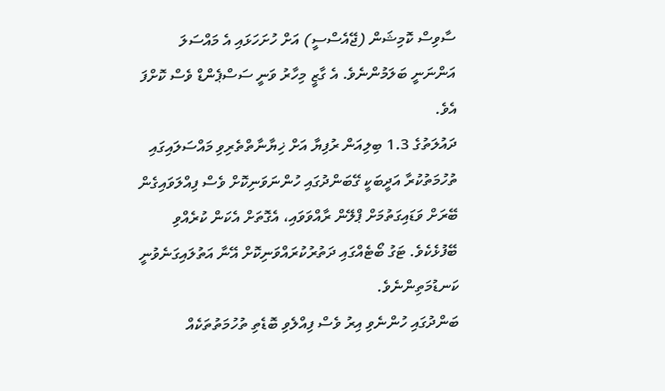ސާވިސް ކޮމިޝަން (ޖޭއެސްސީ) އަށް ހުށަހަޅައި އެ މައްސަލަ އަންނަނީ ބަލަމުންނެވެ. އެ ގާޒީ މިހާރު ވަނީ ސަސްޕެންޑް ވެސް ކޮށްފަ އެވެ.
ދައުލަތުގެ 1.3 ބިލިއަން ރުފިޔާ އަށް ޚިޔާނާތްތެރިވި މައްސަލައިގައި ތުހުމަތުކުރާ އަދީބަކީ ގޭބަންދުގައި ހުންނަވަނިކޮށް ވެސް ފިއްލަވައިގެން ބޭރަށް ވަޑައިގަތުމަށް ޕްލޭން ރާއްވަވައި، އެގޮތަށް އެކަން ކުރެއްވި ބޭފުޅެކެވެ. ޓަގު ބޯޓެއްގައި ދަތުރުކުރައްވަނިކޮށް އޭނާ އަތުލައިގަނެވުނީ ކަނޑުމަތިންނެވެ.
ބަންދުގައި ހުންނެވި އިރު ވެސް ފިއްލެވި ބޮޑެތި ތުހުމަތުތަކެއް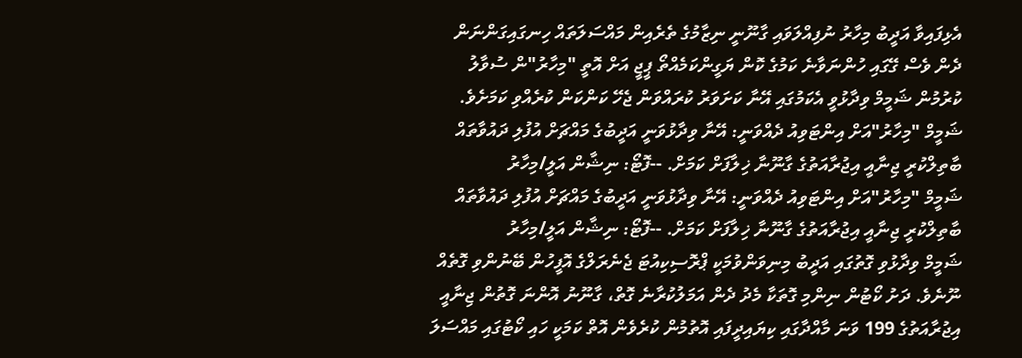އެޅިފައިވާ އަދީބު މިހާރު ނުފިއްލަވައި ގާނޫނީ ނިޒާމުގެ ތެރެއިން މައްސަލަތައް ހިނގައިގަންނަން ދެން ވެސް ގޭގައި ހުންނަވާނެ ކަމުގެ ކޮން ޔަގީންކަމެއްތޯ ޕީޖީ އަށް އޮތީ "މިހާރު"ން ސުވާލު ކުރުމުން ޝަމީމް ވިދާޅުވީ އެކަމުގައި އޭނާ ކަށަވަރު ކުރައްވަން ޖެހޭ ކަންކަން ކުރެއްވި ކަމަށެވެ.
ޝަމީމް "މިހާރު"އަށް އިންޓަވިއު ދެއްވަނީ: އޭނާ ވިދާޅުވަނީ އަދީބުގެ މައްޗަށް އުފުލި ދައުވާތައް ބާތިލްކުރީ ޖިނާއީ އިޖުރާއަތުގެ ގާނޫނާ ޚިލާފަށް ކަމަށް. --ފޮޓޯ: ނިޝާން އަލީ/މިހާރު
ޝަމީމް "މިހާރު"އަށް އިންޓަވިއު ދެއްވަނީ: އޭނާ ވިދާޅުވަނީ އަދީބުގެ މައްޗަށް އުފުލި ދައުވާތައް ބާތިލްކުރީ ޖިނާއީ އިޖުރާއަތުގެ ގާނޫނާ ޚިލާފަށް ކަމަށް. --ފޮޓޯ: ނިޝާން އަލީ/މިހާރު
ޝަމީމް ވިދާޅުވި ގޮތުގައި އަދީބު މިނިވަންވުމަކީ ޕްރޮސިކިއުޓަ ޖެނެރަލްގެ އޮފީހުން ބޭނުންވި ގޮތެއް ނޫނެވެ. ދަށު ކޯޓުން ނިންމި ގޮތަކާ މެދު ދެން އަމަލުކުރާނެ ގޮތް، ގާނޫނު އޮންނަ ގޮތުން ޖިނާއީ އިޖުރާއަތުގެ 199 ވަނަ މާއްދާގައި ކިޔައިދީފައި އޮތުމުން ކުރެވެން އޮތް ކަމަކީ ހައި ކޯޓުގައި މައްސަލަ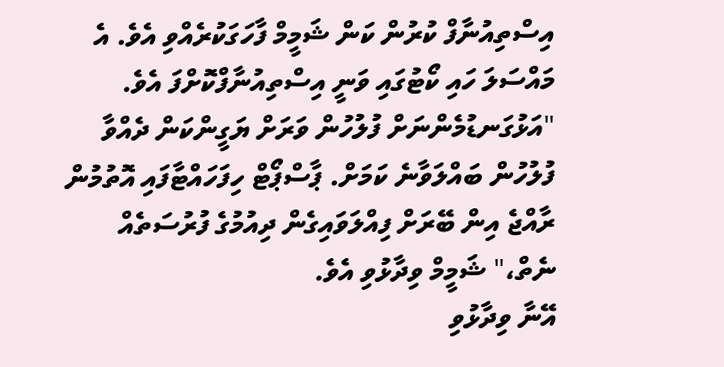އިސްތިއުނާފް ކުރުން ކަން ޝަމީމް ފާހަގަކުރެއްވި އެވެ. އެ މައްސަލަ ހައި ކޯޓުގައި ވަނީ އިސްތިއުނާފްކޮށްފަ އެވެ.
"އަޅުގަނޑުމެންނަށް ފުލުހުން ވަރަށް ޔަގީންކަން ދެއްވާ ފުލުހުން ބައްލަވާނެ ކަމަށް. ޕާސްޕޯޓް ހިފަހައްޓާފައި އޮތުމުން ރާއްޖެ އިން ބޭރަށް ފިއްލަވައިގެން ދިއުމުގެ ފުރުސަތެއް ނެތް،" ޝަމީމް ވިދާޅުވި އެވެ.
އޭނާ ވިދާޅުވި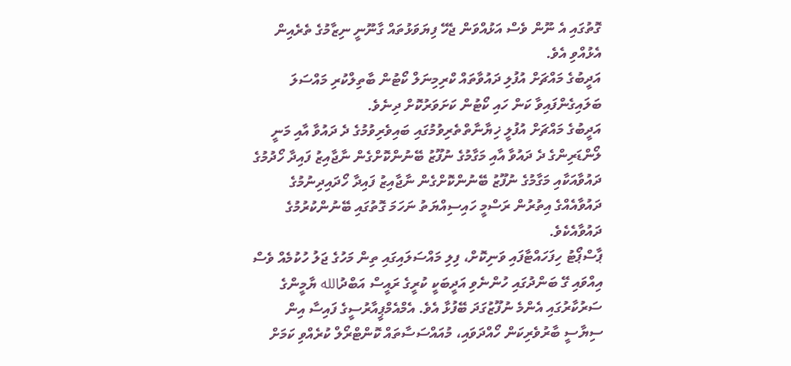ގޮތުގައި އެ ނޫން ވެސް އަޅުއްވަން ޖެހޭ ފިޔަވަޅުތައް ގާނޫނީ ނިޒާމުގެ ތެރެއިން އެޅުއްވި އެވެ.
އަދީބުގެ މައްޗަށް އުފުލި ދައުވާތައް ކްރިމިނަލް ކޯޓުން ބާތިލްކުރި މައްސަލަ ބަލައިގެންފައިވާ ކަން ހައި ކޯޓުން ކަށަވަރުކޮށް ދިނެވެ.
އަދީބުގެ މައްޗަށް އުފުލީ ޚިޔާނާތްތެރިވުމުގައި ބައިވެރިވުމުގެ ދެ ދައުވާ އާއި މަނީ ލޯންޑަރިންގެ ދެ ދައުވާ އާއި މަގާމުގެ ނުފޫޒު ބޭނުންކޮށްގެން ނާޖާއިޒު ފައިދާ ހޯދުމުގެ ދައުވާއަކާއި މަގާމުގެ ނުފޫޒު ބޭނުންކޮށްގެން ނާޖާއިޒު ފައިދާ ހޯދައިދިނުމުގެ ދައުވާއެއްގެ އިތުރުން ރަސްމީ ހައިސިއްޔަތު ނަހަމަ ގޮތުގައި ބޭނުންކުރުމުގެ ދައުވާއެކެވެ.
ޕާސްޕޯޓު ހިފަހައްޓާފައި ވަނިކޮށް، ފިލި މައްސަލައިގައި ތިން މަހުގެ ޖަލު ހުކުމެއް ވެސް އިއްވައި ގޭ ބަންދުގައި ހުންނެވި އަދީބަކީ ކުރީގެ ރައީސް އަބްދުالله ޔާމީންގެ ސަރުކާރުގައި އެންމެ ނުފޫޒުގަދަ ބޭފުޅާ އެވެ. އެމްއެމްޕީއާރުސީގެ ފައިސާ އިން ސިޔާސީ ބާރުވެރިކަން ހޯއްދަވައި، މުއައްސަސާތައް ކޮންޓްރޯލް ކުރެއްވި ކަމަށް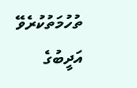ތުހުމަތުކުރެވޭ އަދީބުގެ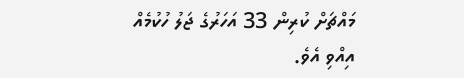މައްޗަށް ކުރިން 33 އަހަރުގެ ޖަލު ހުކުމެއް އިއްވި އެވެ.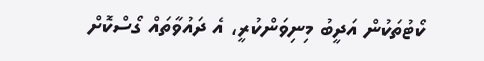ކޯޓުތަކުން އަދީބު މިނިވަންކުރީ، އެ ދައުވާތައް ގޯސްކޮށް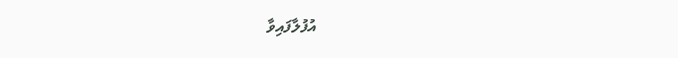އުފުލާފައިވާ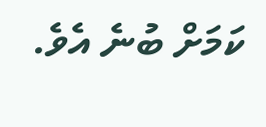ކަމަށް ބުނެ އެވެ.